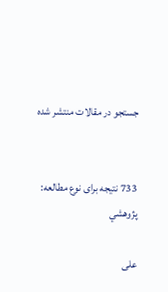جستجو در مقالات منتشر شده


733 نتیجه برای نوع مطالعه: پژوهشي

علی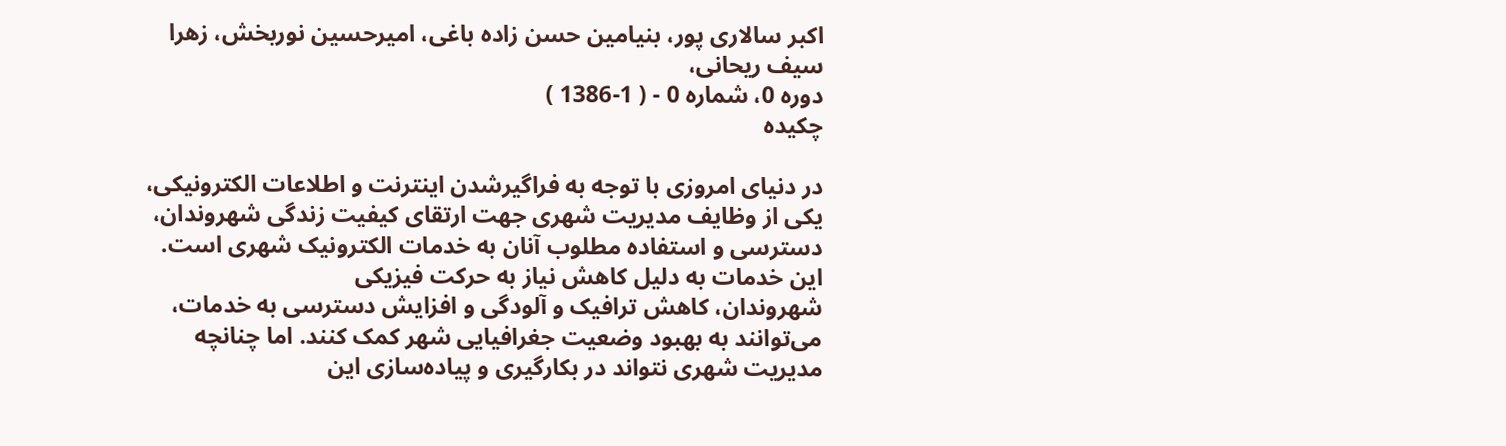اکبر سالاری پور، بنیامین حسن زاده باغی، امیرحسین نوربخش، زهرا سیف ریحانی،
دوره 0، شماره 0 - ( 1-1386 )
چکیده

در دنیای امروزی با توجه به فراگیرشدن اینترنت و اطلاعات الکترونیکی، یکی از وظایف مدیریت شهری جهت ارتقای کیفیت زندگی شهروندان، دسترسی و استفاده مطلوب آنان به خدمات الکترونیک شهری است. این خدمات به دلیل کاهش نیاز به حرکت فیزیکی
شهروندان، کاهش ترافیک و آلودگی و افزایش دسترسی به خدمات، می‌توانند به بهبود وضعیت جغرافیایی شهر کمک کنند. اما چنانچه مدیریت شهری نتواند در بکارگیری و پیاده‌سازی این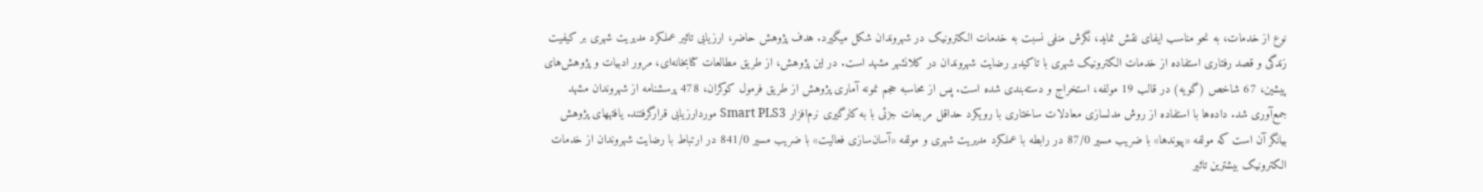نوع از خدمات، به نحو مناسب ایفای نقش نماید، نگرش منفی نسبت به خدمات الکترونیک در شهروندان شکل میگیرد. هدف پژوهش حاضر، ارزیابی تاثیر عملکرد مدیریت شهری بر کیفیت زندگی و قصد رفتاری استفاده از خدمات الکترونیک شهری با تاکیدبر رضایت شهروندان در کلانشهر مشهد است. در این پژوهش، از طریق مطالعات کتابخانه‌ای، مرور ادبیات و پژوهش‌های پیشین، 67 شاخص (گویه) در قالب 19 مولفه، استخراج و دسته‌بندی شده است. پس از محاسبه حجم نمونه آماری پژوهش از طریق فرمول کوکران، 478 پرسشنامه از شهروندان مشهد جمع‌آوری شد. داده‌ها با استفاده از روش مدلسازی معادلات ساختاری با رویکرد حداقل مربعات جزئی با به کارگیری نرم‌افزار Smart PLS3 موردارزیابی قرارگرفتند. یافتههای پژوهش بیانگر آن است که مولفه «پیوندها» با ضریب مسیر 87/0 در رابطه با عملکرد مدیریت شهری و مولفه «آسان‌سازی فعالیت» با ضریب مسیر 841/0 در ارتباط با رضایت شهروندان از خدمات الکترونیک بیشترین تاثیر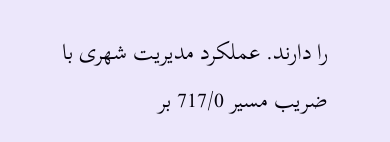را دارند. عملکرد مدیریت شهری با ضریب مسیر 717/0 بر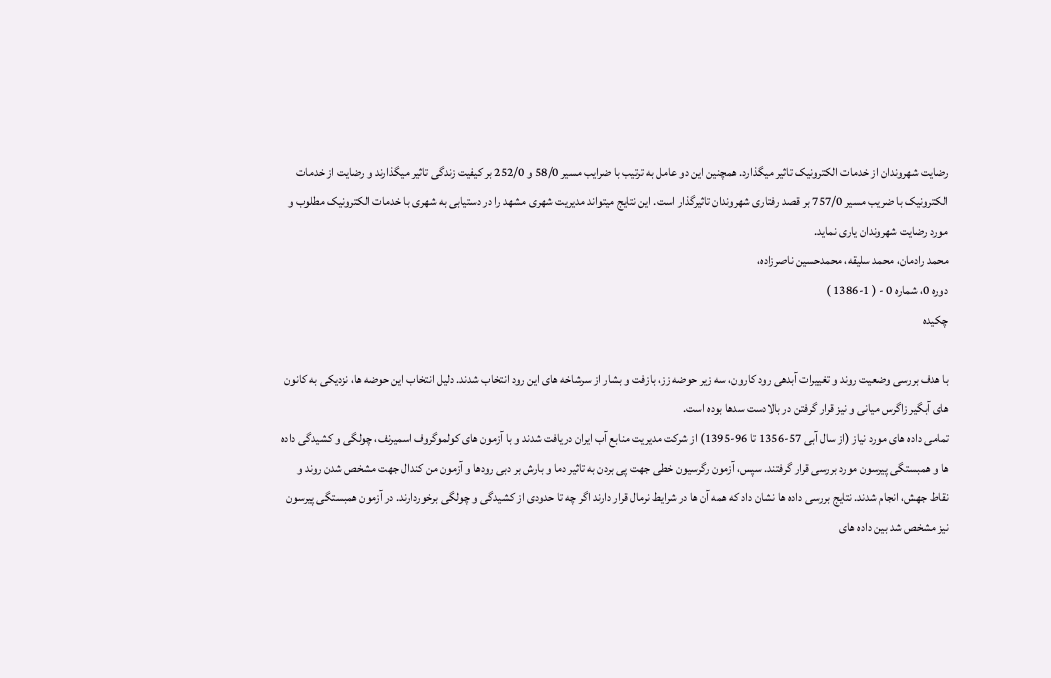رضایت شهروندان از خدمات الکترونیک تاثیر میگذارد. همچنین این دو عامل به ترتیب با ضرایب مسیر 58/0 و 252/0 بر کیفیت زندگی تاثیر میگذارند و رضایت از خدمات الکترونیک با ضریب مسیر 757/0 بر قصد رفتاری شهروندان تاثیرگذار است. این نتایج میتواند مدیریت شهری مشهد را در دستیابی به شهری با خدمات الکترونیک مطلوب و مورد رضایت شهروندان یاری نماید.
محمد رادمان، محمد سلیقه، محمدحسین ناصرزاده،
دوره 0، شماره 0 - ( 1-1386 )
چکیده

با هدف بررسی وضعیت روند و تغییرات آبدهی رود کارون، سه زیر حوضه زز، بازفت و بشار از سرشاخه های این رود انتخاب شدند. دلیل انتخاب این حوضه ها، نزدیکی به کانون های آبگیر زاگرس میانی و نیز قرار گرفتن در بالادست سدها بوده است.
تمامی داده های مورد نیاز (از سال آبی 57-1356 تا 96-1395) از شرکت مدیریت منابع آب ایران دریافت شدند و با آزمون های کولموگروف اسمیرنف، چولگی و کشیدگی داده ها و همبستگی پیرسون مورد بررسی قرار گرفتند. سپس، آزمون رگرسیون خطی جهت پی بردن به تاثیر دما و بارش بر دبی رودها و آزمون من کندال جهت مشخص شدن روند و نقاط جهش، انجام شدند. نتایج بررسی داده ها نشان داد که همه آن ها در شرایط نرمال قرار دارند اگر چه تا حدودی از کشیدگی و چولگی برخوردارند. در آزمون همبستگی پیرسون نیز مشخص شد بین داده های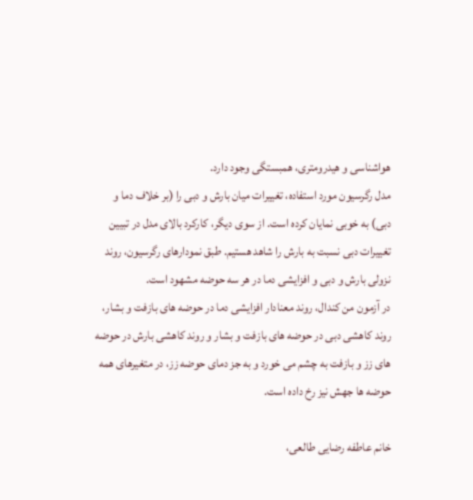هواشناسی و هیدرومتری، همبستگی وجود دارد.
مدل رگرسیون مورد استفاده، تغییرات میان بارش و دبی را (بر خلاف دما و دبی) به خوبی نمایان کرده است. از سوی دیگر، کارکرد بالای مدل در تبیین تغییرات دبی نسبت به بارش را شاهد هستیم. طبق نمودارهای رگرسیون، روند نزولی بارش و دبی و افزایشی دما در هر سه حوضه مشهود است.
در آزمون من کندال، روند معنادار افزایشی دما در حوضه های بازفت و بشار، روند کاهشی دبی در حوضه های بازفت و بشار و روند کاهشی بارش در حوضه های زز و بازفت به چشم می خورد و به جز دمای حوضه زز، در متغیرهای همه حوضه ها جهش نیز رخ داده است.

خانم عاطفه رضایی طالعی،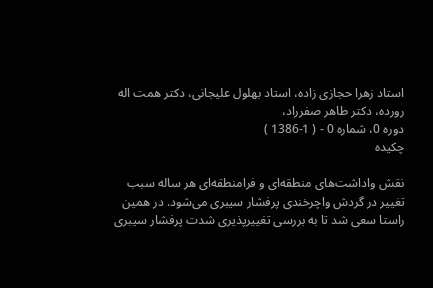استاد زهرا حجازی زاده، استاد بهلول علیجانی، دکتر همت اله رورده، دکتر طاهر صفرراد،
دوره 0، شماره 0 - ( 1-1386 )
چکیده

نقش واداشت‌های منطقه‌ای و فرامنطقه‌ای هر ساله سبب تغییر در گردش واچرخندی پرفشار سیبری می‌شود. در همین راستا سعی شد تا به بررسی تغییرپذیری شدت پرفشار سیبری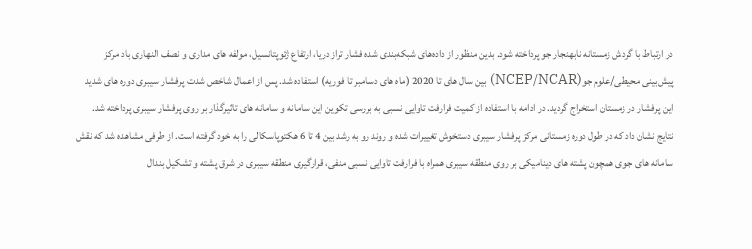در ارتباط با گردش زمستانه نابهنجار جو پرداخته شود. بدین منظور از داده‌های شبکه‌بندی شده فشار تراز دریا، ارتفاع ژئوپتانسیل، مولفه های مداری و نصف النهاری باد مرکز پیش‌بینی محیطی/علوم جو(NCEP/NCAR) بین سال های تا 2020 (ماه های دسامبر تا فوریه) استفاده شد. پس از اعمال شاخص شدت پرفشار سیبری دوره های شدید این پرفشار در زمستان استخراج گردید. در ادامه با استفاده از کمیت فرارفت تاوایی نسبی به بررسی تکوین این سامانه و سامانه های تاثیرگذار بر روی پرفشار سیبری پرداخته شد. نتایج نشان داد که در طول دوره زمستانی مرکز پرفشار سیبری دستخوش تغییرات شده و روند رو به رشد بین 4 تا 6 هکتوپاسکالی را به خود گرفته است. از طرفی مشاهده شد که نقش سامانه های جوی همچون پشته های دینامیکی بر روی منطقه سیبری همراه با فرارفت تاوایی نسبی منفی، قرارگیری منطقه سیبری در شرق پشته و تشکیل بندال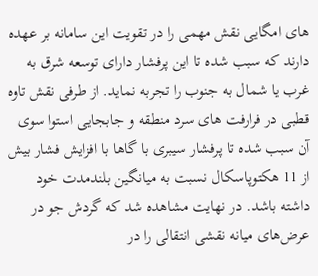های امگایی نقش مهمی را در تقویت این سامانه بر عهده دارند که سبب شده تا این پرفشار دارای توسعه شرق به غرب یا شمال به جنوب را تجربه نماید. از طرفی نقش تاوه قطبی در فرارفت های سرد منطقه و جابجایی استوا سوی آن سبب شده تا پرفشار سیبری با گاها با افزایش فشار بیش از 11 هکتوپاسکال نسبت به میانگین بلندمدت خود داشته باشد. در نهایت مشاهده شد که گردش جو در عرض‌های میانه نقشی انتقالی را در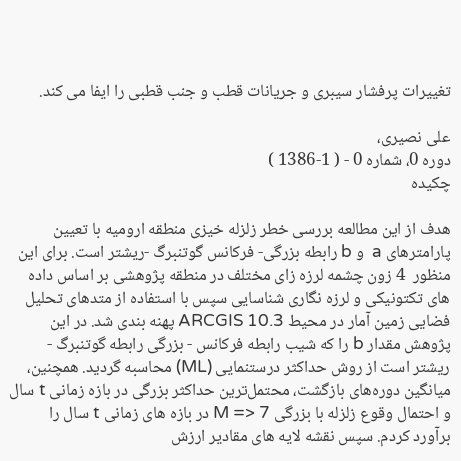تغییرات پرفشار سیبری و جریانات قطب و جنب قطبی را ایفا می کند.

علی نصیری،
دوره 0، شماره 0 - ( 1-1386 )
چکیده

هدف از این مطالعه بررسی خطر زلزله خیزی منطقه ارومیه با تعیین پارامترهای a  و b رابطه بزرگی- فرکانس گوتنبرگ -ریشتر است. برای این منظور  4 زون چشمه لرزه زای مختلف در منطقه پژوهشی بر اساس داده های تکتونیکی و لرزه نگاری شناسایی سپس با استفاده از متدهای تحلیل فضایی زمین آمار در محیط ARCGIS 10.3 پهنه بندی شد. در این پژوهش مقدار b را که شیب رابطه فرکانس - بزرگی رابطه گوتنبرگ - ریشتر است از روش حداکثر درستنمایی (ML) محاسبه گردید. همچنین، میانگین دوره‌های بازگشت، محتمل‌ترین حداکثر بزرگی در بازه زمانی t سال و احتمال وقوع زلزله با بزرگی M => 7 در بازه های زمانی t سال را برآورد کردم. سپس نقشه لایه های مقادیر ارزش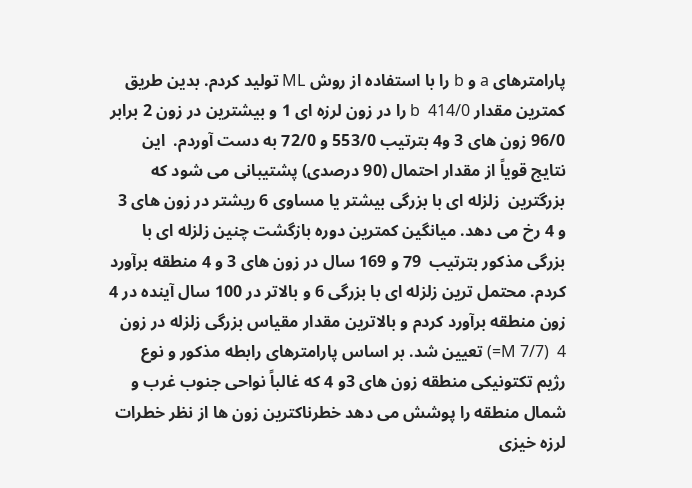پارامترهای a و b را با استفاده از روش ML تولید کردم. بدین طریق کمترین مقدار b  414/0 را در زون لرزه ای 1 و بیشترین در زون 2 برابر 96/0 زون های 3 و4 بترتیب 553/0 و 72/0 به دست آوردم.  این نتایج قویاً از مقدار احتمال (90 درصدی) پشتیبانی می شود که بزرگترین  زلزله ای با بزرگی بیشتر یا مساوی 6 ریشتر در زون های 3 و 4 رخ می دهد. میانگین کمترین دوره بازگشت چنین زلزله ای با بزرگی مذکور بترتیب  79 و 169 سال در زون های 3 و 4 منطقه برآورد کردم. محتمل ترین زلزله ای با بزرگی 6 و بالاتر در 100 سال آینده در 4 زون منطقه برآورد کردم و بالاترین مقدار مقیاس بزرگی زلزله در زون 4  (7/7 M=) تعیین شد. بر اساس پارامترهای رابطه مذکور و نوع رژیم تکتونیکی منطقه زون های 3و 4 که غالباً نواحی جنوب غرب و شمال منطقه را پوشش می دهد خطرناکترین زون ها از نظر خطرات لرزه خیزی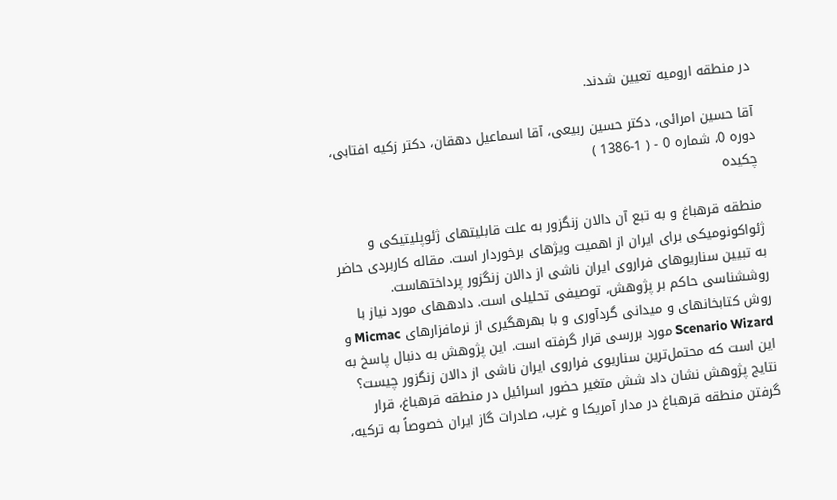در منطقه ارومیه تعیین شدند.

آقا حسین امرائی، دکتر حسین ربیعی، آقا اسماعیل دهقان، دکتر زکیه افتابی،
دوره 0، شماره 0 - ( 1-1386 )
چکیده

منطقه قرهباغ و به تبع آن دالان زنگزور به علت قابلیتهای ژئوپلیتیکی و ژئواکونومیکی برای ایران از اهمیت ویژهای برخوردار است. مقاله کاربردی حاضر به تبیین سناریوهای فراروی ایران ناشی از دالان زنگزور پرداختهاست. روششناسی حاکم بر پژوهش، توصیفی تحلیلی است. دادههای مورد نیاز با روش کتابخانهای و میدانی گردآوری و با بهرهگیری از نرمافزارهای Micmac و Scenario Wizard مورد بررسی قرار گرفته است. این پژوهش به دنبال پاسخ به این است که محتمل‌ترین سناریوی فراروی ایران ناشی از دالان زنگزور چیست؟ نتایج پژوهش نشان داد شش متغیر حضور اسرائیل در منطقه قرهباغ، قرار گرفتن منطقه قرهباغ در مدار آمریکا و غرب، صادرات گاز ایران خصوصاً به ترکیه،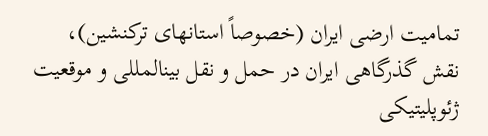تمامیت ارضی ایران (خصوصاً استانهای ترکنشین)، نقش گذرگاهی ایران در حمل و نقل بینالمللی و موقعیت ژئوپلیتیکی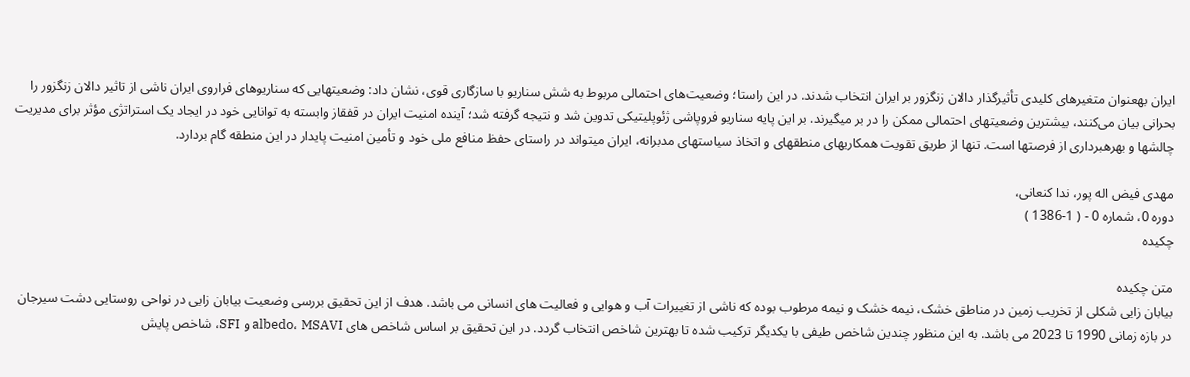ایران بهعنوان متغیرهای کلیدی تأثیرگذار دالان زنگزور بر ایران انتخاب شدند. در این راستا؛ وضعیت‌های احتمالی مربوط به شش سناریو با سازگاری قوی، نشان داد: وضعیتهایی که سناریوهای فراروی ایران ناشی از تاثیر دالان زنگزور را بحرانی بیان می‌کنند، بیشترین وضعیتهای احتمالی ممکن را در بر میگیرند. بر این پایه سناریو فروپاشی ژئوپلیتیکی تدوین شد و نتیجه گرفته شد؛ آینده امنیت ایران در قفقاز وابسته به توانایی خود در ایجاد یک استراتژی مؤثر برای مدیریت چالشها و بهرهبرداری از فرصتها است. تنها از طریق تقویت همکاریهای منطقهای و اتخاذ سیاستهای مدبرانه، ایران میتواند در راستای حفظ منافع ملی خود و تأمین امنیت پایدار در این منطقه گام بردارد.

مهدی فیض اله پور، ندا کنعانی،
دوره 0، شماره 0 - ( 1-1386 )
چکیده

متن چکیده
بیابان زایی شکلی از تخریب زمین در مناطق خشک، نیمه خشک و نیمه مرطوب بوده که ناشی از تغییرات آب و هوایی و فعالیت های انسانی می باشد. هدف از این تحقیق بررسی وضعیت بیابان زایی در نواحی روستایی دشت سیرجان در بازه زمانی 1990 تا 2023 می باشد. به این منظور چندین شاخص طیفی با یکدیگر ترکیب شده تا بهترین شاخص انتخاب گردد. در این تحقیق بر اساس شاخص های albedo، MSAVI و SFI، شاخص پایش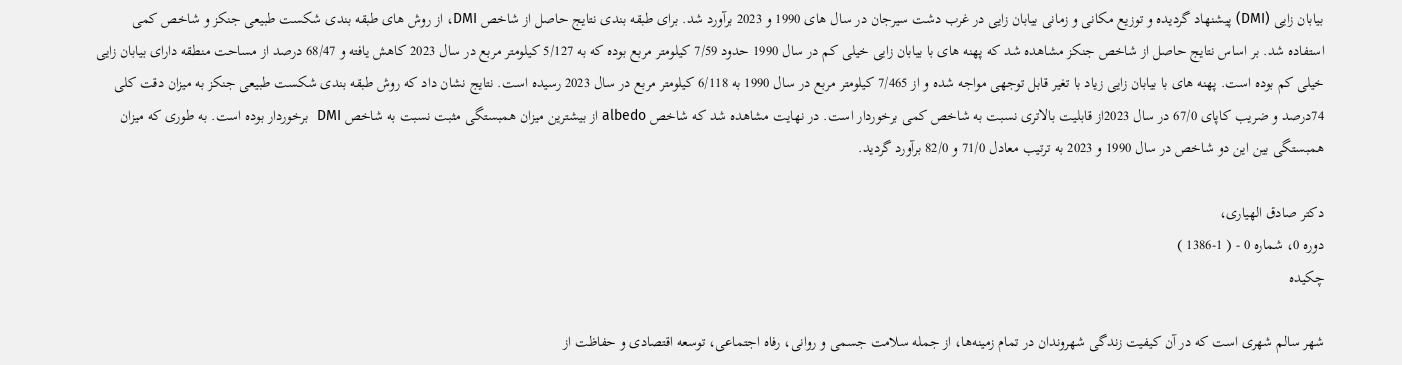بیابان زایی (DMI) پیشنهاد گردیده و توزیع مکانی و زمانی بیابان زایی در غرب دشت سیرجان در سال های 1990 و 2023 برآورد شد. برای طبقه بندی نتایج حاصل از شاخص DMI، از روش های طبقه بندی شکست طبیعی جنکز و شاخص کمی استفاده شد. بر اساس نتایج حاصل از شاخص جنکز مشاهده شد که پهنه های با بیابان زایی خیلی کم در سال 1990 حدود 7/59 کیلومتر مربع بوده که به 5/127 کیلومتر مربع در سال 2023 کاهش یافته و 68/47 درصد از مساحت منطقه دارای بیابان زایی خیلی کم بوده است. پهنه های با بیابان زایی زیاد با تغیر قابل توجهی مواجه شده و از 7/465 کیلومتر مربع در سال 1990 به 6/118 کیلومتر مربع در سال 2023 رسیده است. نتایج نشان داد که روش طبقه بندی شکست طبیعی جنکز به میزان دقت کلی 74درصد و ضریب کاپای 67/0 در سال 2023از قابلیت بالاتری نسبت به شاخص کمی برخوردار است. در نهایت مشاهده شد که شاخص albedo از بیشترین میزان همبستگی مثبت نسبت به شاخص DMI  برخوردار بوده است. به طوری که میزان همبستگی بین این دو شاخص در سال 1990 و 2023 به ترتیب معادل 71/0 و 82/0 برآورد گردید.

دکتر صادق الهیاری،
دوره 0، شماره 0 - ( 1-1386 )
چکیده

شهر سالم شهری است که در آن کیفیت زندگی شهروندان در تمام زمینه‌ها، از جمله سلامت جسمی و روانی، رفاه اجتماعی، توسعه اقتصادی و حفاظت از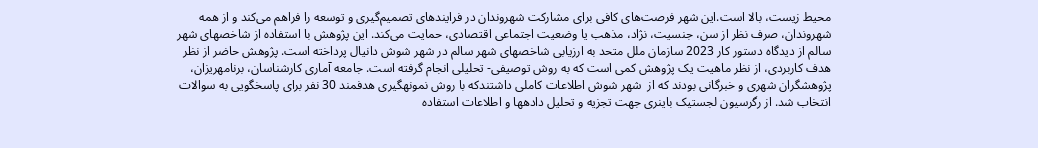محیط زیست، بالا است.این شهر فرصت‌های کافی برای مشارکت شهروندان در فرایندهای تصمیم‌گیری و توسعه را فراهم می‌کند و از همه شهروندان، صرف نظر از سن، جنسیت، نژاد، مذهب یا وضعیت اجتماعی اقتصادی، حمایت می‌کند. این پژوهش با استفاده از شاخصهای شهر سالم از دیدگاه دستور کار 2023 سازمان ملل متحد به ارزیابی شاخصهای شهر سالم در شهر شوش دانیال پرداخته است. پژوهش حاضر از نظر هدف کاربردی، از نظر ماهیت یک پژوهش کمی است که به روش توصیفی- تحلیلی انجام گرفته است. جامعه آماری کارشناسان، برنامهریزان، پژوهشگران شهری و خبرگانی بودند که از  شهر شوش اطلاعات کاملی داشتندکه با روش نمونهگیری هدفمند 30 نفر برای پاسخگویی به سوالات انتخاب شد. از رگرسیون لجستیک باینری جهت تجزیه و تحلیل دادهها و اطلاعات استفاده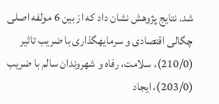شد. نتایج پژوهش نشان داد که از بین 6 مولفه اصلی چگالی اقتصادی و سرمایهگذاری با ضریب تاثیر (210/0)، سلامت، رفاه و شهروندان سالم با ضریب (203/0)، ایجاد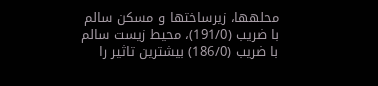محلهها، زیرساختها و مسکن سالم با ضریب (191/0)، محیط زیست سالم با ضریب (186/0) بیشترین تاثیر را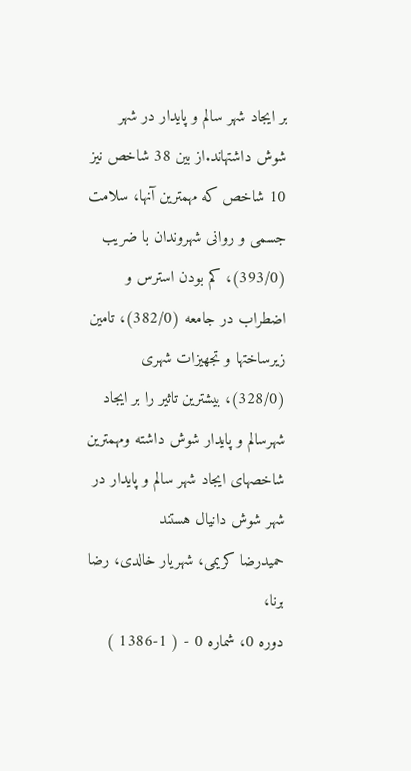بر ایجاد شهر سالم و پایدار در شهر شوش داشتهاند.از بین 38 شاخص نیز 10 شاخص که مهمترین آنها، سلامت جسمی و روانی شهروندان با ضریب (393/0)، کم بودن استرس و اضطراب در جامعه (382/0)، تامین زیرساختها و تجهیزات شهری (328/0)، بیشترین تاثیر را بر ایجاد شهرسالم و پایدار شوش داشته ومهمترین شاخصهای ایجاد شهر سالم و پایدار در شهر شوش دانیال هستند
حمیدرضا کریمی، شهریار خالدی، رضا برنا،
دوره 0، شماره 0 - ( 1-1386 )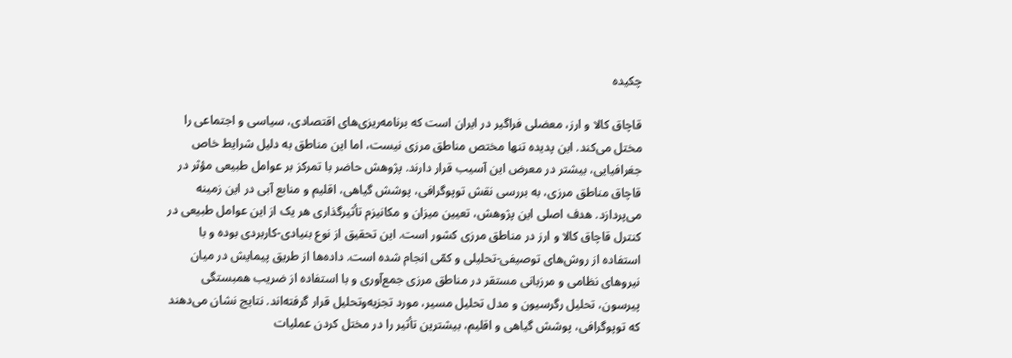چکیده

قاچاق کالا و ارز، معضلی فراگیر در ایران است که برنامه‌ریزی‌های اقتصادی، سیاسی و اجتماعی را مختل می‌کند. این پدیده تنها مختص مناطق مرزی نیست، اما این مناطق به دلیل شرایط خاص جغرافیایی، بیشتر در معرض این آسیب قرار دارند. پژوهش حاضر با تمرکز بر عوامل طبیعی مؤثر در قاچاق مناطق مرزی، به بررسی نقش توپوگرافی، پوشش گیاهی، اقلیم و منابع آبی در این زمینه می‌پردازد. هدف اصلی این پژوهش، تعیین میزان و مکانیزم تأثیرگذاری هر یک از این عوامل طبیعی در کنترل قاچاق کالا و ارز در مناطق مرزی کشور است. این تحقیق از نوع بنیادی-کاربردی بوده و با استفاده از روش‌های توصیفی-تحلیلی و کمّی انجام شده است. داده‌ها از طریق پیمایش در میان نیروهای نظامی و مرزبانی مستقر در مناطق مرزی جمع‌آوری و با استفاده از ضریب همبستگی پیرسون، تحلیل رگرسیون و مدل تحلیل مسیر، مورد تجزیه‌وتحلیل قرار گرفته‌اند. نتایج نشان می‌دهند که توپوگرافی، پوشش گیاهی و اقلیم، بیشترین تأثیر را در مختل کردن عملیات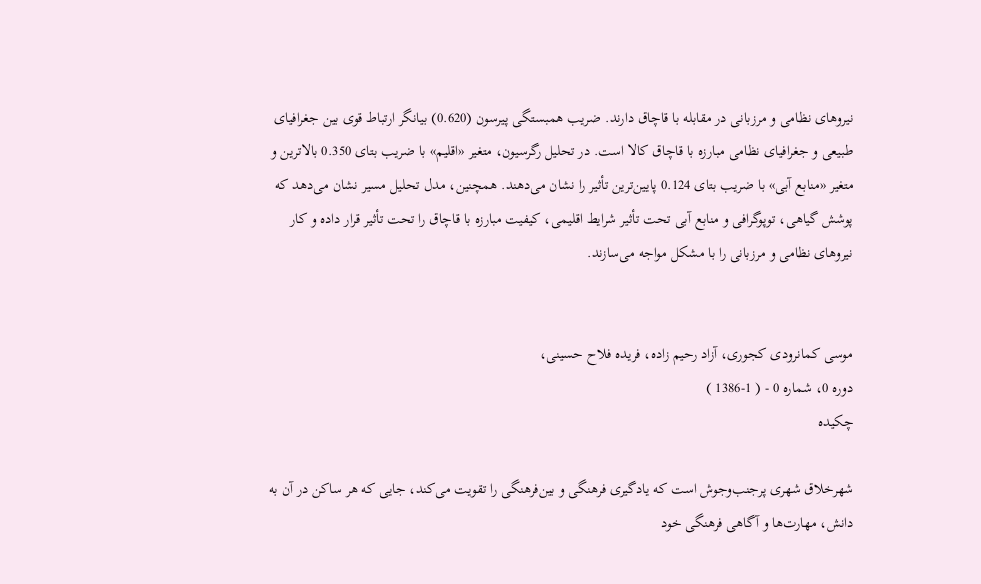نیروهای نظامی و مرزبانی در مقابله با قاچاق دارند. ضریب همبستگی پیرسون (0.620) بیانگر ارتباط قوی بین جغرافیای طبیعی و جغرافیای نظامی مبارزه با قاچاق کالا است. در تحلیل رگرسیون، متغیر «اقلیم» با ضریب بتای 0.350 بالاترین و متغیر «منابع آبی» با ضریب بتای 0.124 پایین‌ترین تأثیر را نشان می‌دهند. همچنین، مدل تحلیل مسیر نشان می‌دهد که پوشش گیاهی، توپوگرافی و منابع آبی تحت تأثیر شرایط اقلیمی، کیفیت مبارزه با قاچاق را تحت تأثیر قرار داده و کار نیروهای نظامی و مرزبانی را با مشکل مواجه می‌سازند.


موسی کمانرودی کجوری، آزاد رحیم زاده، فریده فلاح حسینی،
دوره 0، شماره 0 - ( 1-1386 )
چکیده

شهرخلاق شهری پرجنب‌وجوش است که یادگیری فرهنگی و بین‌فرهنگی را تقویت می‌کند، جایی که هر ساکن در آن به دانش، مهارت‌ها و آگاهی فرهنگی خود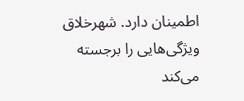اطمینان دارد. شهرخلاق ویژگی‌هایی را برجسته می‌کند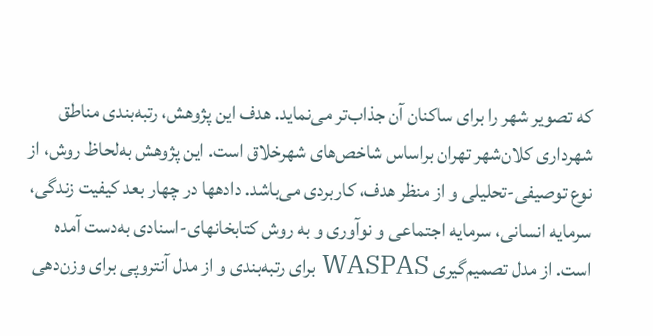که تصویر شهر را برای ساکنان آن جذاب‌تر می‌نماید. هدف این پژوهش، رتبه‌بندی مناطق شهرداری کلان‌شهر تهران براساس شاخص‌های شهرخلاق است. این پژوهش به‌لحاظ روش، از نوع توصیفی-تحلیلی و از منظر هدف، کاربردی می‌باشد. دادهها در چهار بعد کیفیت زندگی، سرمایه ‌انسانی، سرمایه اجتماعی و نوآوری و به روش کتابخانهای-اسنادی به‌دست آمده است. از مدل تصمیم‌گیری WASPAS برای رتبه‌بندی و از مدل آنتروپی برای وزن‌دهی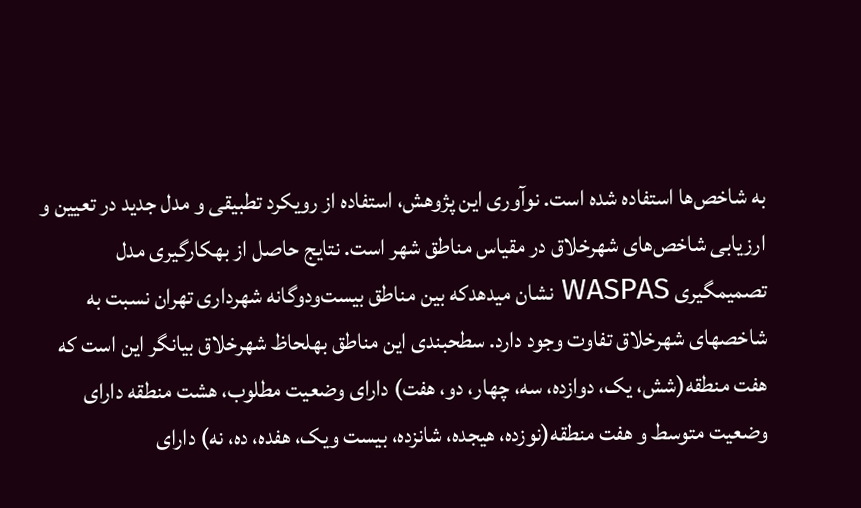به شاخص‌ها استفاده شده است. نوآوری این پژوهش، استفاده از رویکرد تطبیقی و مدل جدید در تعیین و ارزیابی شاخص‌های شهرخلاق در مقیاس مناطق شهر است. نتایج حاصل از بهکارگیری مدل تصمیمگیری WASPAS نشان میدهدکه بین مناطق بیست‌ودوگانه شهرداری تهران نسبت به شاخصهای شهرخلاق تفاوت وجود دارد. سطحبندی این مناطق بهلحاظ شهرخلاق بیانگر این است که هفت منطقه(شش، یک، دوازده، سه، چهار، دو، هفت) دارای وضعیت مطلوب، هشت منطقه دارای وضعیت متوسط و هفت منطقه(نوزده، هیجده، شانزده، بیست ویک، هفده، ده، نه) دارای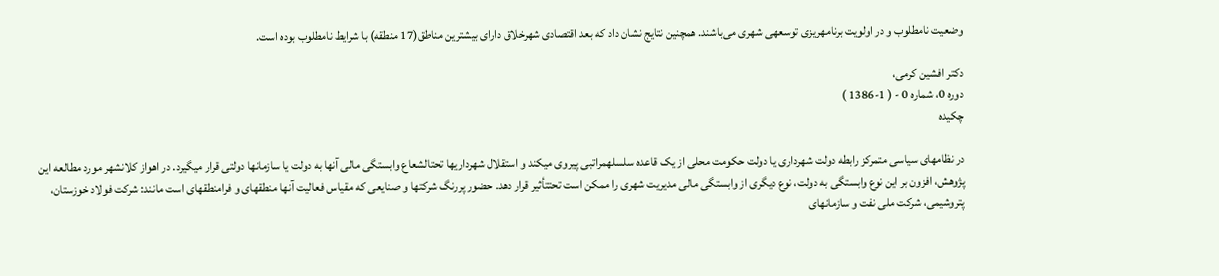وضعیت نامطلوب و در اولویت برنامهریزی توسعهی شهری می‌باشند. همچنین نتایج نشان داد که بعد اقتصادی شهرخلاق دارای بیشترین مناطق(17 منطقه) با شرایط نامطلوب بوده است.

دکتر افشین کرمی،
دوره 0، شماره 0 - ( 1-1386 )
چکیده

در نظامهای سیاسی متمرکز رابطه دولت شهرداری یا دولت حکومت محلی از یک قاعده سلسلهمراتبی پیروی میکند و استقلال شهرداریها تحتالشعاع وابستگی مالی آنها به دولت یا سازمانها دولتی قرار میگیرد. در اهواز کلانشهر مورد مطالعه این پژوهش، افزون بر این نوع وابستگی به دولت، نوع دیگری از وابستگی مالی مدیریت شهری را ممکن است تحتتأثیر قرار دهد. حضور پررنگ شرکتها و صنایعی که مقیاس فعالیت آنها منطقهای و فرامنطقهای است مانند: شرکت فولاد خوزستان، پتروشیمی، شرکت ملی نفت و سازمانهای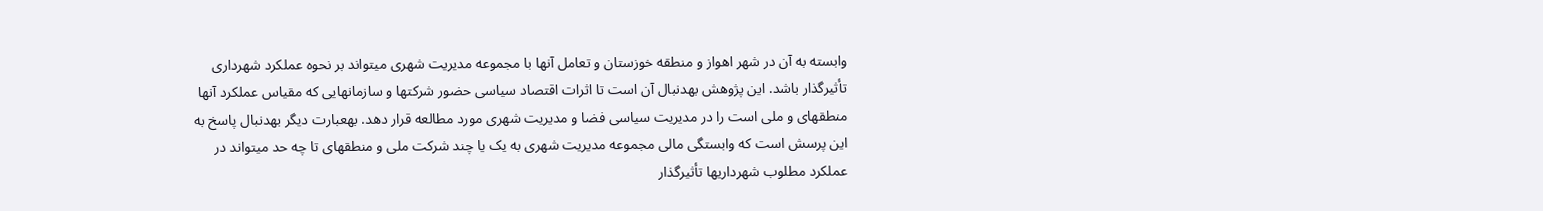وابسته به آن در شهر اهواز و منطقه خوزستان و تعامل آنها با مجموعه مدیریت شهری میتواند بر نحوه عملکرد شهرداری تأثیرگذار باشد. این پژوهش بهدنبال آن است تا اثرات اقتصاد سیاسی حضور شرکتها و سازمانهایی که مقیاس عملکرد آنها منطقهای و ملی است را در مدیریت سیاسی فضا و مدیریت شهری مورد مطالعه قرار دهد. بهعبارت دیگر بهدنبال پاسخ به این پرسش است که وابستگی مالی مجموعه مدیریت شهری به یک یا چند شرکت ملی و منطقهای تا چه حد میتواند در عملکرد مطلوب شهرداریها تأثیرگذار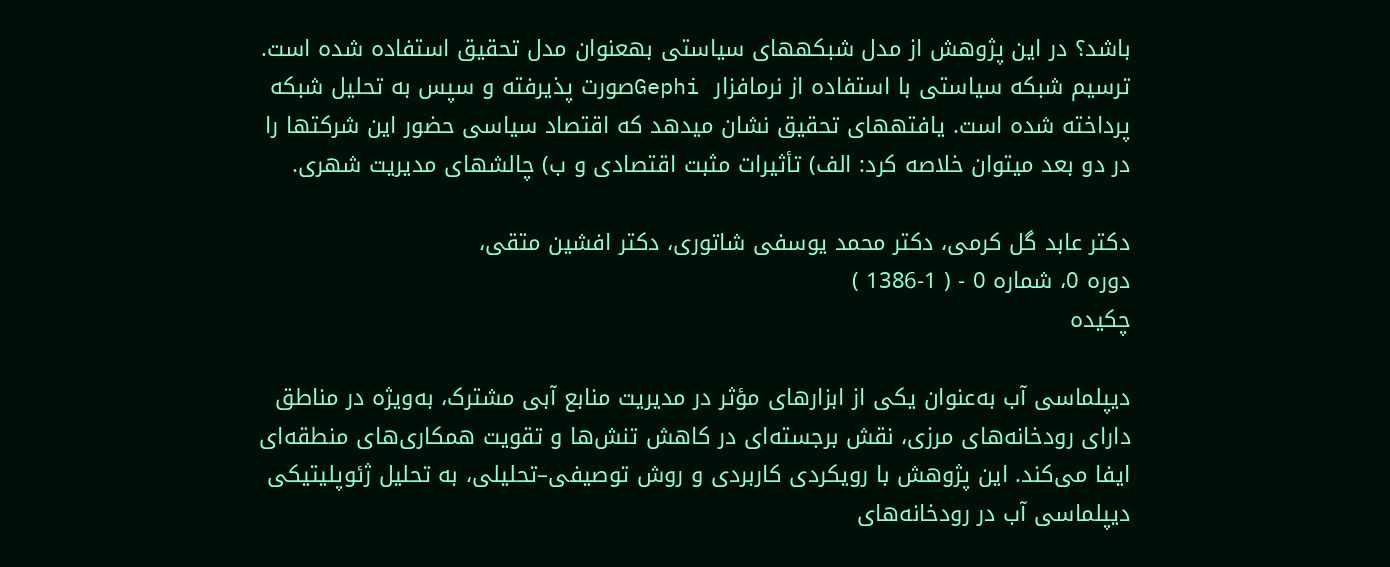باشد؟ در این پژوهش از مدل شبکههای سیاستی بهعنوان مدل تحقیق استفاده شده است. ترسیم شبکه سیاستی با استفاده از نرمافزار  Gephiصورت پذیرفته و سپس به تحلیل شبکه پرداخته شده است. یافتههای تحقیق نشان میدهد که اقتصاد سیاسی حضور این شرکتها را در دو بعد میتوان خلاصه کرد: الف) تأثیرات مثبت اقتصادی و ب) چالشهای مدیریت شهری.

دکتر عابد گل کرمی، دکتر محمد یوسفی شاتوری، دکتر افشین متقی،
دوره 0، شماره 0 - ( 1-1386 )
چکیده

دیپلماسی آب به‌عنوان یکی از ابزارهای مؤثر در مدیریت منابع آبی مشترک، به‌ویژه در مناطق دارای رودخانه‌های مرزی، نقش برجسته‌ای در کاهش تنش‌ها و تقویت همکاری‌های منطقه‌ای ایفا می‌کند. این پژوهش با رویکردی کاربردی و روش توصیفی‌–تحلیلی، به تحلیل ژئوپلیتیکی دیپلماسی آب در رودخانه‌های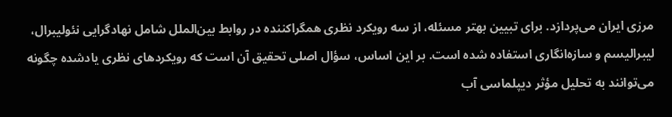مرزی ایران می‌پردازد. برای تبیین بهتر مسئله، از سه رویکرد نظری همگراکننده در روابط بین‌الملل شامل نهادگرایی نئولیبرال، لیبرالیسم و سازه‌انگاری استفاده شده است. بر این اساس، سؤال اصلی تحقیق آن است که رویکردهای نظری یادشده چگونه می‌توانند به تحلیل مؤثر دیپلماسی آب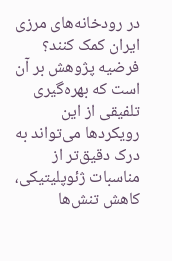در رودخانه‌های مرزی ایران کمک کنند؟ فرضیه پژوهش بر آن است که بهره‌گیری تلفیقی از این رویکردها می‌تواند به درک دقیق‌تر از مناسبات ژئوپلیتیکی، کاهش تنش‌ها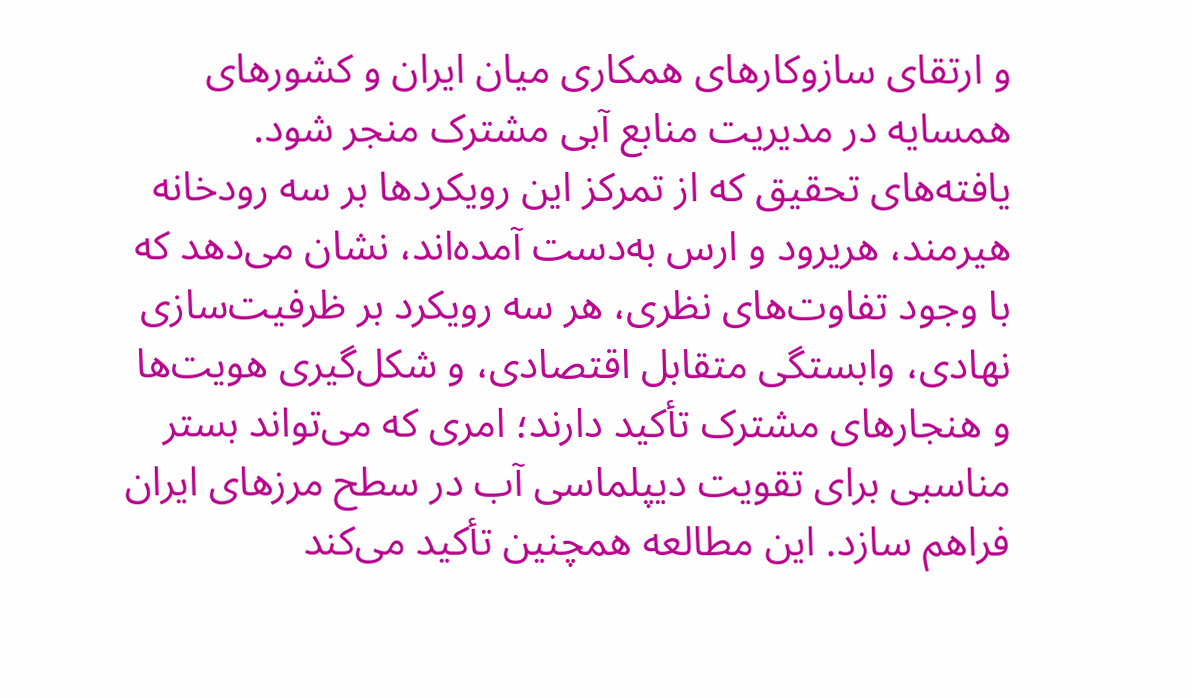و ارتقای سازوکارهای همکاری میان ایران و کشورهای همسایه در مدیریت منابع آبی مشترک منجر شود. یافته‌های تحقیق که از تمرکز این رویکردها بر سه رودخانه هیرمند، هریرود و ارس به‌دست آمده‌اند، نشان می‌دهد که با وجود تفاوت‌های نظری، هر سه رویکرد بر ظرفیت‌سازی نهادی، وابستگی متقابل اقتصادی، و شکل‌گیری هویت‌ها و هنجارهای مشترک تأکید دارند؛ امری که می‌تواند بستر مناسبی برای تقویت دیپلماسی آب در سطح مرزهای ایران فراهم سازد. این مطالعه همچنین تأکید می‌کند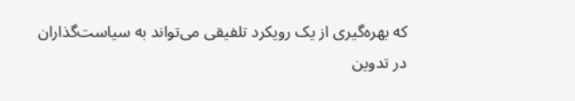که بهره‌گیری از یک رویکرد تلفیقی می‌تواند به سیاست‌گذاران در تدوین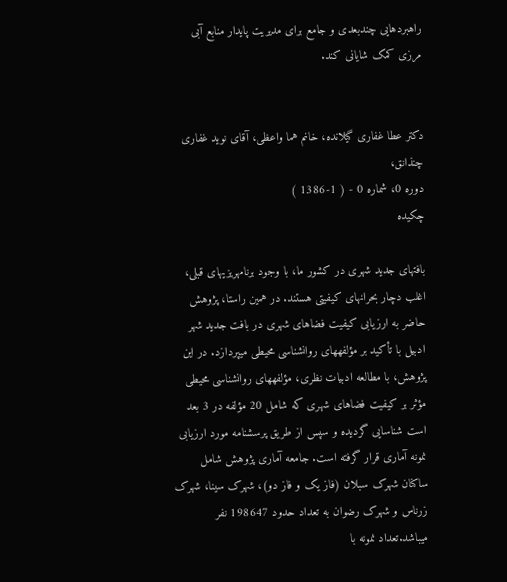راهبردهایی چند‌بعدی و جامع برای مدیریت پایدار منابع آبی مرزی کمک شایانی کند.


دکتر عطا غفاری گیلانده، خانم هما واعظی، آقای نوید غفاری چنذانق،
دوره 0، شماره 0 - ( 1-1386 )
چکیده

بافتهای جدید شهری در کشور ما، با وجود برنامهریزیهای قبلی، اغلب دچار بحرانهای کیفیتی هستند. در همین راستا، پژوهش حاضر به ارزیابی کیفیت فضاهای شهری در بافت جدید شهر ادبیل با تأکید بر مؤلفههای روانشناسی محیطی میپردازد. در این پژوهش، با مطالعه ادبیات نظری، مؤلفههای روانشناسی محیطی مؤثر بر کیفیت فضاهای شهری که شامل 20 مؤلفه در 3 بعد است شناسایی گردیده و سپس از طریق پرسشنامه مورد ارزیابی نمونه آماری قرار گرفته است. جامعه آماری پژوهش شامل ساکنان شهرک سبلان (فاز یک و فاز دو)، شهرک سینا، شهرک زرناس و شهرک رضوان به تعداد حدود 198647 نفر میباشد.تعداد نمونه با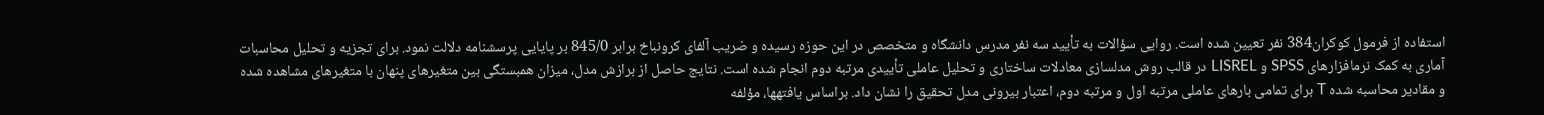استفاده از فرمول کوکران384 نفر تعیین شده است. روایی سؤالات به تأیید سه نفر مدرس دانشگاه و متخصص در این حوزه رسیده و ضریب آلفای کرونباخ برابر 845/0 بر پایایی پرسشنامه دلالت نمود. برای تجزیه و تحلیل محاسبات آماری به کمک نرمافزارهای SPSS و LISREL در قالب روش مدلسازی معادلات ساختاری و تحلیل عاملی تأییدی مرتبه دوم انجام شده است. نتایج حاصل از برازش مدل، میزان همبستگی بین متغیرهای پنهان با متغیرهای مشاهده شده و مقادیر محاسبه شده T برای تمامی بارهای عاملی مرتبه اول و مرتبه دوم، اعتبار بیرونی مدل تحقیق را نشان داد. براساس یافتهها، مؤلفه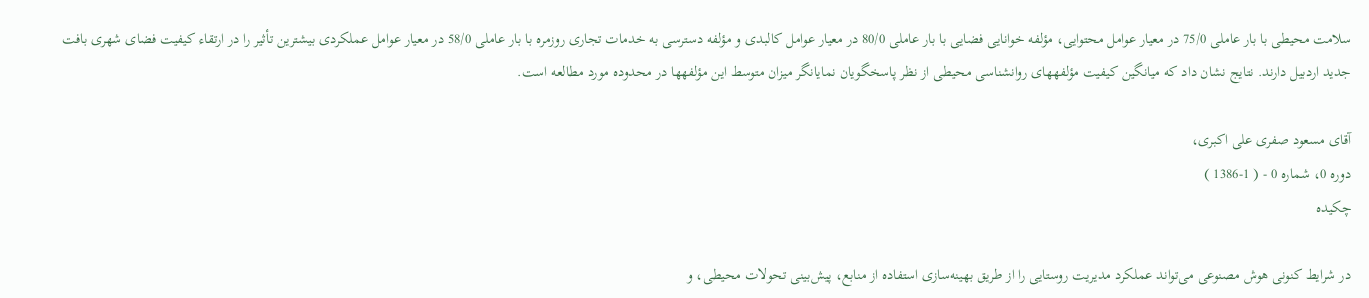سلامت محیطی با بار عاملی 75/0 در معیار عوامل محتوایی، مؤلفه خوانایی فضایی با بار عاملی 80/0 در معیار عوامل کالبدی و مؤلفه دسترسی به خدمات تجاری روزمره با بار عاملی 58/0 در معیار عوامل عملکردی بیشترین تأثیر را در ارتقاء کیفیت فضای شهری بافت جدید اردبیل دارند. نتایج نشان داد که میانگین کیفیت مؤلفههای روانشناسی محیطی از نظر پاسخگویان نمایانگر میزان متوسط این مؤلفهها در محدوده مورد مطالعه است.

آقای مسعود صفری علی اکبری،
دوره 0، شماره 0 - ( 1-1386 )
چکیده

در شرایط کنونی هوش مصنوعی می‌تواند عملکرد مدیریت روستایی را از طریق بهینه‌سازی استفاده از منابع، پیش‌بینی تحولات محیطی، و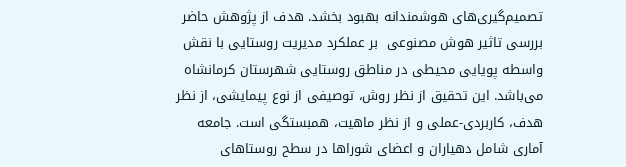تصمیم‌گیری‌های هوشمندانه بهبود بخشد. هدف از پژوهش حاضر بررسی تاثیر هوش مصنوعی  بر عملکرد مدیریت روستایی با نقش واسطه پویایی محیطی در مناطق روستایی شهرستان کرمانشاه می‌باشد. این تحقیق از نظر روش، توصیفی از نوع پیمایشی، از نظر هدف، کاربردی-عملی و از نظر ماهیت، همبستگی است. جامعه آماری شامل دهیاران و اعضای شوراها در سطح روستاهای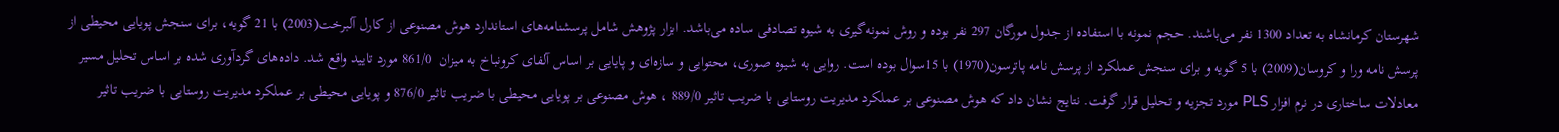شهرستان کرمانشاه به تعداد 1300 نفر می‌باشند. حجم نمونه با استفاده از جدول مورگان 297 نفر بوده و روش نمونه‌گیری به شیوه تصادفی ساده می‌باشد. ابزار پژوهش شامل پرسشنامه‌های استاندارد هوش مصنوعی از کارل آلبرخت(2003) با 21 گویه، برای سنجش پویایی محیطی از پرسش نامه ورا و کروسان(2009) با 5 گویه و برای سنجش عملکرد از پرسش نامه پاترسون(1970) با 15سوال بوده است. روایی به شیوه صوری، محتوایی و سازه‌ای و پایایی بر اساس آلفای کرونباخ به میزان  861/0 مورد تایید واقع شد. داده‌های گردآوری شده بر اساس تحلیل مسیر معادلات ساختاری در نرم افزار PLS مورد تجزیه و تحلیل قرار گرفت. نتایج نشان داد که هوش مصنوعی بر عملکرد مدیریت روستایی با ضریب تاثیر 889/0 ، هوش مصنوعی بر پویایی محیطی با ضریب تاثیر 876/0 و پویایی محیطی بر عملکرد مدیریت روستایی با ضریب تاثیر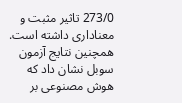273/0 تاثیر مثبت و معناداری داشته است. همچنین نتایج آزمون سوبل نشان داد که هوش مصنوعی بر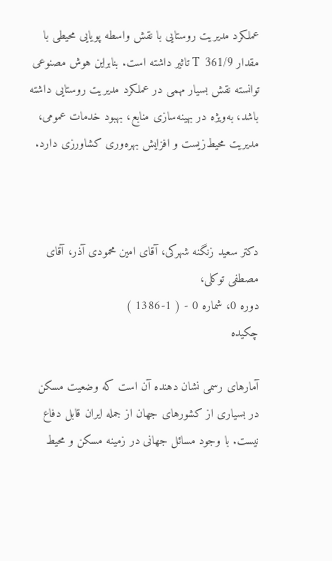عملکرد مدیریت روستایی با نقش واسطه پویایی محیطی با مقدار T  361/9 تاثیر داشته است. بنابراین هوش مصنوعی توانسته نقش بسیار مهمی در عملکرد مدیریت روستایی داشته باشد، به‌ویژه در بهینه‌سازی منابع، بهبود خدمات عمومی، مدیریت محیط‌زیست و افزایش بهره‌وری کشاورزی دارد.



دکتر سعید زنگنه شهرکی، آقای امین محمودی آذر، آقای مصطفی توکلی،
دوره 0، شماره 0 - ( 1-1386 )
چکیده

آمارهای رسمی نشان دهنده آن است که وضعیت مسکن در بسیاری از کشورهای جهان از جمله ایران قابل دفاع نیست. با وجود مسائل جهانی در زمینه مسکن و محیط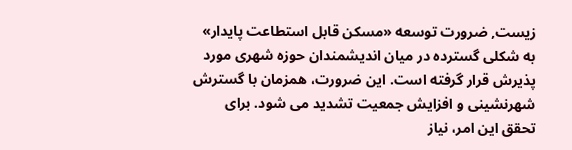زیست, ضرورت توسعه «مسکن قابل استطاعت پایدار» به شکلی گسترده در میان اندیشمندان حوزه شهری مورد پذیرش قرار گرفته است. این ضرورت، همزمان با گسترش شهرنشینی و افزایش جمعیت تشدید می شود. برای تحقق این امر، نیاز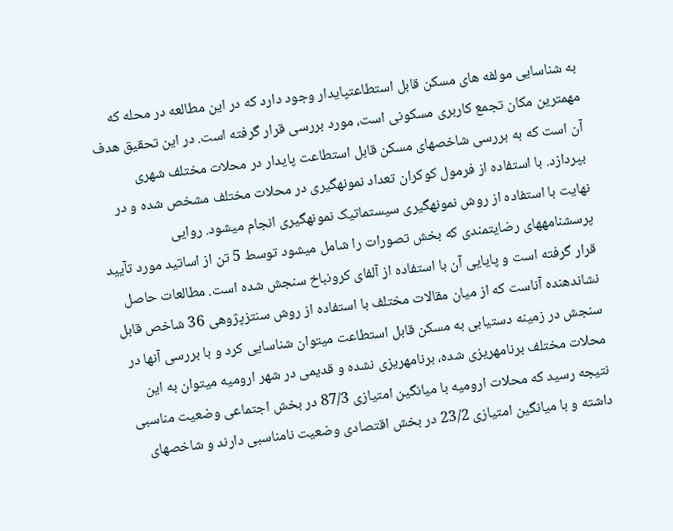به شناسایی مولفه های مسکن قابل استطاعتپایدار وجود دارد که در این مطالعه در محله که مهمترین مکان تجمع کاربری مسکونی است، مورد بررسی قرار گرفته است. در این تحقیق هدف آن است که به بررسی شاخصهای مسکن قابل استطاعت پایدار در محلات مختلف شهری بپردازد. با استفاده از فرمول کوکران تعداد نمونهگیری در محلات مختلف مشخص شده و در نهایت با استفاده از روش نمونهگیری سیستماتیک نمونهگیری انجام میشود. روایی پرسشنامههای رضایتمندی که بخش تصورات را شامل میشود توسط 5 تن از اساتید مورد تآیید قرار گرفته است و پایایی آن با استفاده از آلفای کرونباخ سنجش شده است. مطالعات حاصل نشاندهنده آناست که از میان مقالات مختلف با استفاده از روش سنتزپژوهی 36 شاخص قابل سنجش در زمینه دستیابی به مسکن قابل استطاعت میتوان شناسایی کرد و با بررسی آنها در محلات مختلف برنامهریزی شده، برنامهریزی نشده و قدیمی در شهر ارومیه میتوان به این نتیجه رسید که محلات ارومیه با میانگین امتیازی 87/3 در بخش اجتماعی وضعیت مناسبی داشته و با میانگین امتیازی 23/2 در بخش اقتصادی وضعیت نامناسبی دارند و شاخصهای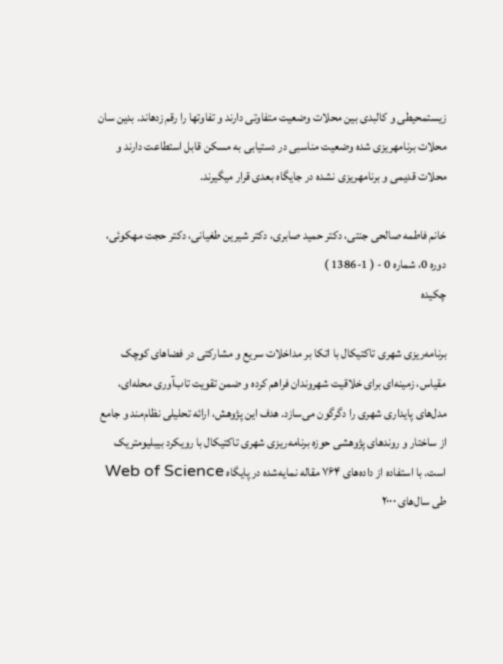زیستمحیطی و کالبدی بین محلات وضعیت متفاوتی دارند و تفاوتها را رقم زدهاند. بدین سان محلات برنامهریزی شده وضعیت مناسبی در دستیابی به مسکن قابل استطاعت دارند و محلات قدیمی و برنامهریزی نشده در جایگاه بعدی قرار میگیرند.

خانم فاطمه صالحی جنتی، دکتر حمید صابری، دکتر شیرین طغیانی، دکتر حجت مهکوئی،
دوره 0، شماره 0 - ( 1-1386 )
چکیده

برنامه‌ریزی شهری تاکتیکال با اتکا بر مداخلات سریع و مشارکتی در فضاهای کوچک مقیاس، زمینه‌ای برای خلاقیت شهروندان فراهم کرده و ضمن تقویت تاب‌آوری محله‌ای، مدل‌های پایداری شهری را دگرگون می‌سازد. هدف این پژوهش، ارائه تحلیلی نظام‌مند و جامع از ساختار و روندهای پژوهشی حوزه برنامه‌ریزی شهری تاکتیکال با رویکرد بیبلیومتریک است. با استفاده از داده‌های ۷۶۴ مقاله نمایه‌شده در پایگاه Web of Science طی سال‌های ۲۰۰۰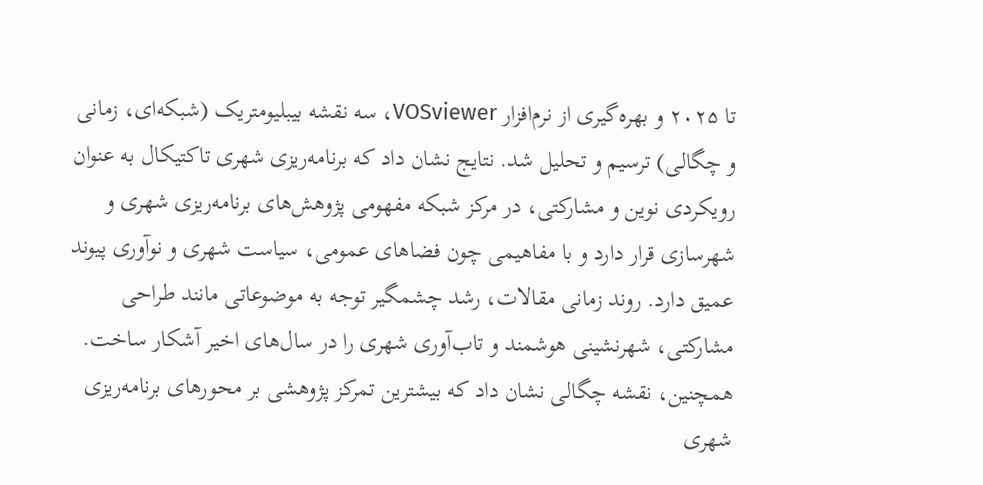تا ۲۰۲۵ و بهره‌گیری از نرم‌افزار VOSviewer، سه نقشه بیبلیومتریک (شبکه‌ای، زمانی و چگالی) ترسیم و تحلیل شد. نتایج نشان داد که برنامه‌ریزی شهری تاکتیکال به عنوان رویکردی نوین و مشارکتی، در مرکز شبکه مفهومی پژوهش‌های برنامه‌ریزی شهری و شهرسازی قرار دارد و با مفاهیمی چون فضاهای عمومی، سیاست شهری و نوآوری پیوند عمیق دارد. روند زمانی مقالات، رشد چشمگیر توجه به موضوعاتی مانند طراحی مشارکتی، شهرنشینی هوشمند و تاب‌آوری شهری را در سال‌های اخیر آشکار ساخت. همچنین، نقشه چگالی نشان داد که بیشترین تمرکز پژوهشی بر محورهای برنامه‌ریزی شهری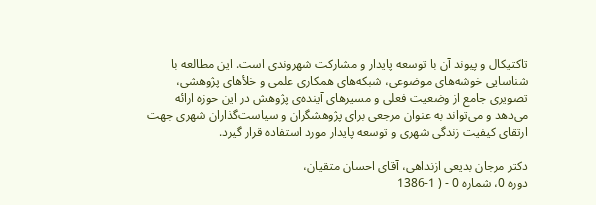تاکتیکال و پیوند آن با توسعه پایدار و مشارکت شهروندی است. این مطالعه با شناسایی خوشه‌های موضوعی، شبکه‌های همکاری علمی و خلأهای پژوهشی، تصویری جامع از وضعیت فعلی و مسیرهای آینده‌ی پژوهش در این حوزه ارائه می‌دهد و می‌تواند به عنوان مرجعی برای پژوهشگران و سیاست‌گذاران شهری جهت ارتقای کیفیت زندگی شهری و توسعه پایدار مورد استفاده قرار گیرد.

دکتر مرجان بدیعی ازنداهی، آقای احسان متقیان،
دوره 0، شماره 0 - ( 1-1386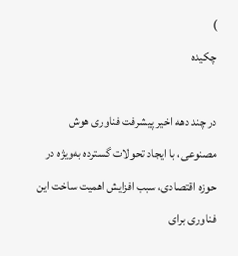)
چکیده

در چند دهه اخیر پیشرفت فناوری هوش مصنوعی، با ایجاد تحولات گسترده به‌ویژه در حوزه اقتصادی، سبب افزایش اهمیت ساخت این فناوری برای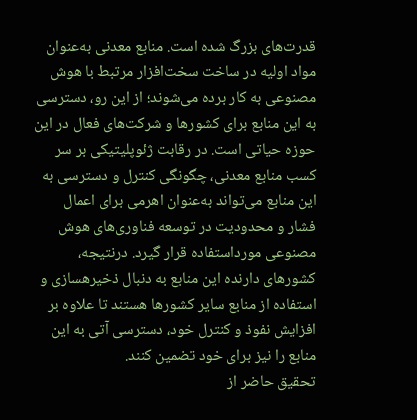قدرت‌های بزرگ شده است. منابع معدنی به‌عنوان مواد اولیه در ساخت سخت‌افزار مرتبط با هوش مصنوعی به کار برده می‌شوند؛ از این رو، دسترسی به این منابع برای کشورها و شرکت‌های فعال در این حوزه حیاتی است. در رقابت ژئوپلیتیکی بر سر کسب منابع معدنی، چگونگی کنترل و دسترسی به این منابع می‌تواند به‌عنوان اهرمی برای اعمال فشار و محدودیت در توسعه فناوری‌های هوش مصنوعی مورداستفاده قرار گیرد. درنتیجه، کشورهای دارنده این منابع به دنبال ذخیرهسازی و استفاده از منابع سایر کشورها هستند تا علاوه بر افزایش نفوذ و کنترل خود، دسترسی آتی به این منابع را نیز برای خود تضمین کنند.
تحقیق حاضر از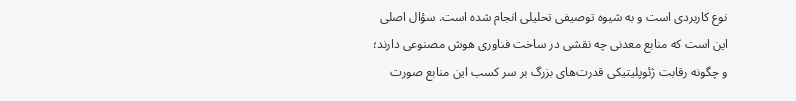نوع کاربردی است و به شیوه توصیفی تحلیلی انجام شده است. سؤال اصلی این است که منابع معدنی چه نقشی در ساخت فناوری هوش مصنوعی دارند؛ و چگونه رقابت ژئوپلیتیکی قدرت‌های بزرگ بر سر کسب این منابع صورت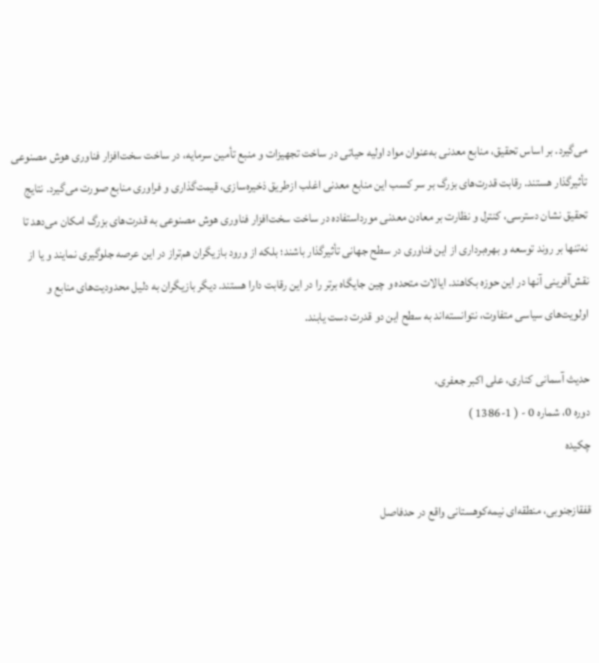می‌گیرد. بر اساس تحقیق، منابع معدنی به‌عنوان مواد اولیه حیاتی در ساخت تجهیزات و منبع تأمین سرمایه، در ساخت سخت‌افزار فناوری هوش مصنوعی تأثیرگذار هستند. رقابت قدرت‌های بزرگ بر سر کسب این منابع معدنی اغلب ازطریق ذخیره‌سازی، قیمت‌گذاری و فراوری منابع صورت می‌گیرد. نتایج تحقیق نشان دسترسی، کنترل و نظارت بر معادن معدنی مورداستفاده در ساخت سخت‌افزار فناوری هوش مصنوعی به قدرت‌های بزرگ امکان می‌دهد تا نه‌تنها بر روند توسعه و بهره‌برداری از این فناوری در سطح جهانی تأثیرگذار باشند؛ بلکه از ورود بازیگران هم‌تراز در این عرصه جلوگیری نمایند و یا از نقش‌آفرینی آنها در این حوزه بکاهند. ایالات متحده و چین جایگاه برتر را در این رقابت دارا هستند. دیگر بازیگران به دلیل محدودیت‌های منابع و اولویت‌های سیاسی متفاوت، نتوانسته‌اند به سطح این دو قدرت دست یابند.

حدیث آسمانی کناری، علی اکبر جعفری،
دوره 0، شماره 0 - ( 1-1386 )
چکیده

قفقازجنوبی، منطقه‌ای نیمه‌کوهستانی واقع در حدفاصل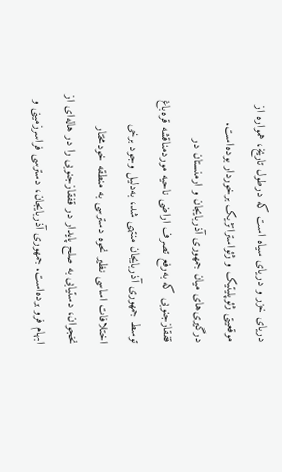دریای خزر و دریای سیاه است که درطول تاریخ، همواره از موقعیتی ژئوپلیتیک و ژئواستراتژیک برخوردار بوده‌است. درگیری‌های میان جمهوری آذربایجان و ارمنستان در قفقازجنوبی که به‌رفع تصرف اراضی ناحیه موردمناقشه قره‌باغ توسط جمهوری آذربایجان منتهی شد، به‌دلیل وجود برخی اختلافات اساسی نظیر نحوه دسترسی به منطقه خودمختار نخجوان، دستیابی به صلح پایدار در قفقازجنوبی را در هاله‌ای از ابهام فرو برده‌است. جمهوری آذربایجان، دسترسی فراسرزمینی و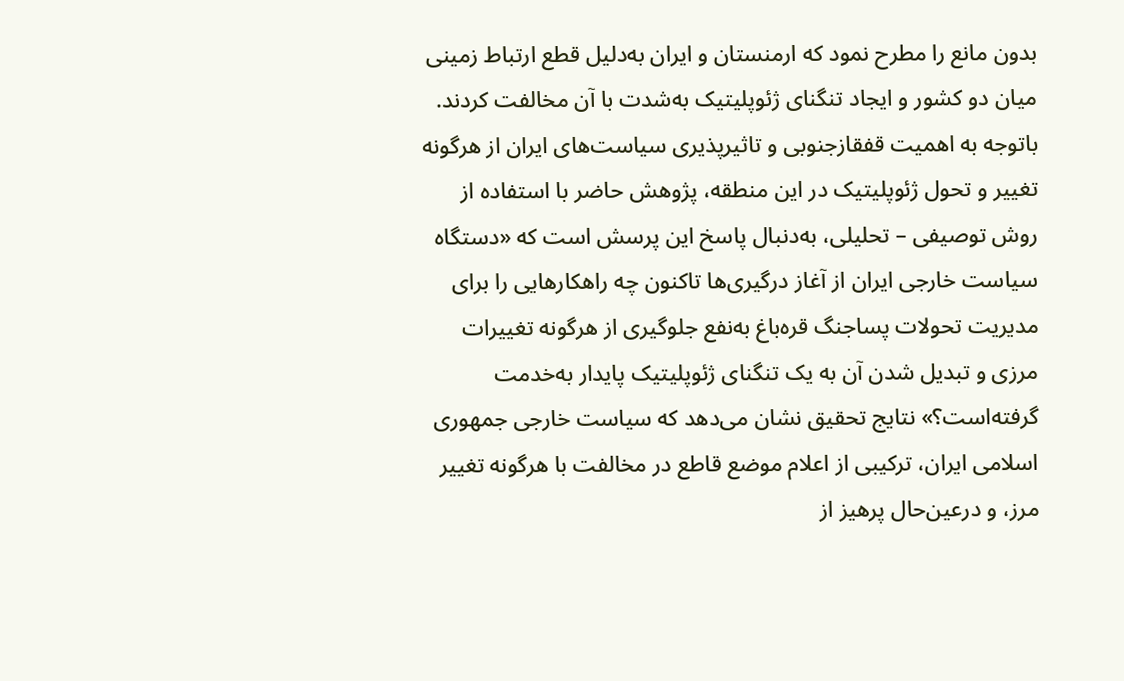بدون مانع را مطرح نمود که ارمنستان و ایران به‌دلیل قطع ارتباط زمینی میان دو کشور و ایجاد تنگنای ژئوپلیتیک به‌شدت با آن مخالفت کردند.
باتوجه به اهمیت قفقازجنوبی و تاثیرپذیری سیاست‌های ایران از هرگونه تغییر و تحول ژئوپلیتیک در این منطقه، پژوهش حاضر با استفاده از روش توصیفی – تحلیلی، به‌دنبال پاسخ این پرسش است که «دستگاه سیاست‌ خارجی ایران از آغاز درگیری‌ها تاکنون چه راهکارهایی را برای مدیریت تحولات پساجنگ قره‌باغ به‌نفع جلوگیری از هرگونه تغییرات مرزی و تبدیل شدن آن به یک تنگنای ژئوپلیتیک پایدار به‌خدمت گرفته‌است؟» نتایج تحقیق نشان می‌دهد که سیاست خارجی جمهوری اسلامی ایران، ترکیبی از اعلام موضع قاطع در مخالفت با هرگونه تغییر مرز، و درعین‌حال پرهیز از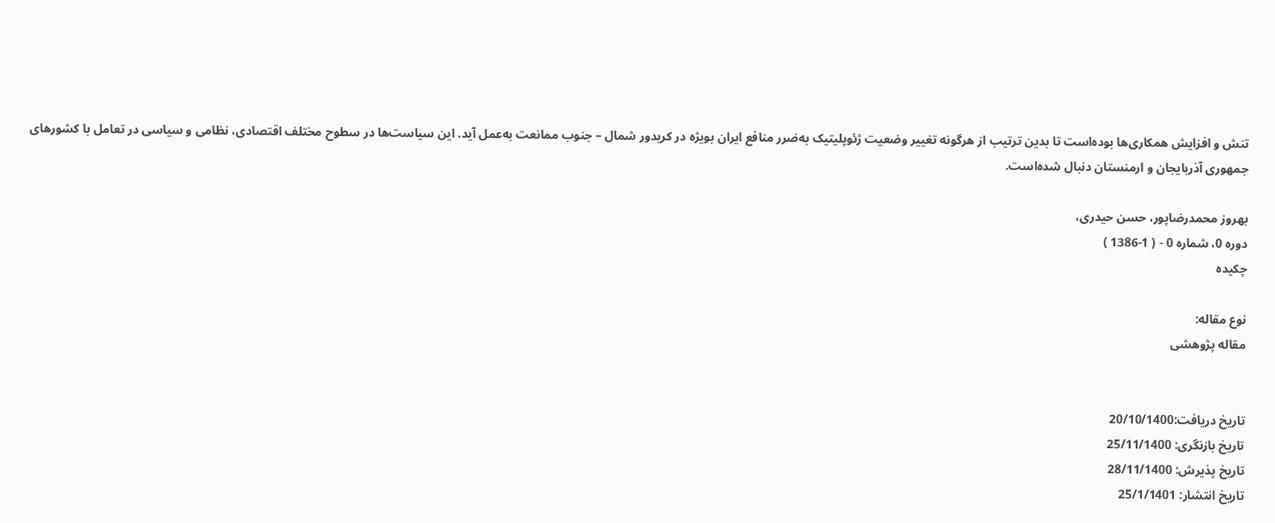تنش و افزایش همکاری‌ها بوده‌است تا بدین ترتیب از هرگونه تغییر وضعیت ژئوپلیتیک به‌ضرر منافع ایران بویژه در کریدور شمال – جنوب ممانعت به‌عمل آید. این سیاست‌ها در سطوح مختلف اقتصادی، نظامی و سیاسی در تعامل با کشورهای جمهوری آذربایجان و ارمنستان دنبال شده‌است.

بهروز محمدرضاپور، حسن حیدری،
دوره 0، شماره 0 - ( 1-1386 )
چکیده

نوع مقاله:
مقاله پژوهشی


تاریخ دریافت:20/10/1400
تاریخ بازنگری: 25/11/1400
تاریخ پذیرش: 28/11/1400
تاریخ انتشار: 25/1/1401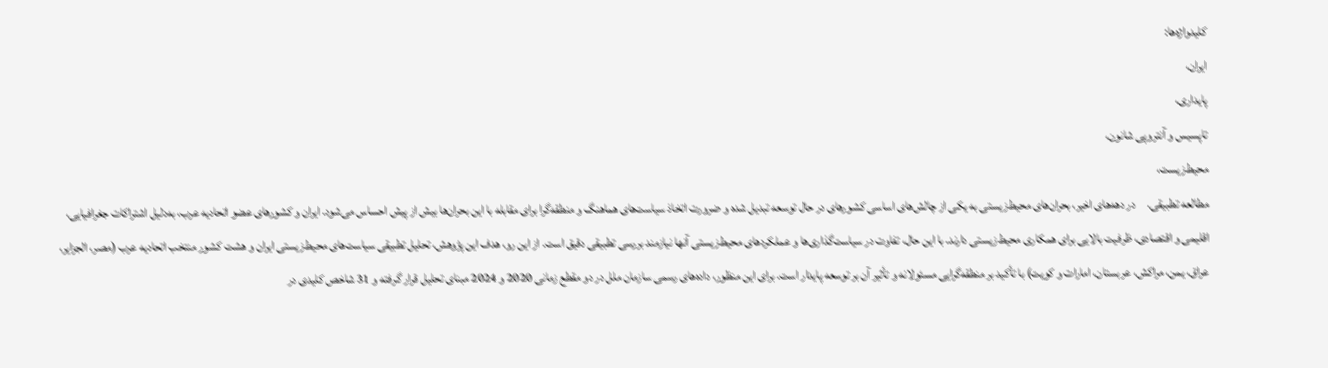کلیدواژه‌ها:
ایران،
پایداری،
تاپسیس و آنتروپی شانون،
محیط‌زیست،
مطالعه تطبیقی.     در دهه‌های اخیر، بحران‌های محیط‌زیستی به یکی از چالش‌های اساسی کشورهای در حال توسعه تبدیل شده و ضرورت اتخاذ سیاست‌های هماهنگ و منطقه‌گرا برای مقابله با این بحران‌ها بیش از پیش احساس می‌شود. ایران و کشورهای عضو اتحادیه عرب، به‌دلیل اشتراکات جغرافیایی، اقلیمی و اقتصادی، ظرفیت بالایی برای همکاری محیط‌زیستی دارند. با این حال، تفاوت در سیاست‌گذاری‌ها و عملکردهای محیط‌زیستی آنها نیازمند بررسی تطبیقی دقیق است. از این رو، هدف این پژوهش، تحلیل تطبیقی سیاست‌های محیط‌زیستی ایران و هشت کشور منتخب اتحادیه عرب (مصر، الجزایر، عراق، یمن، مراکش، عربستان، امارات و کویت) با تأکید بر منطقه‌گرایی مسئولانه و تأثیر آن بر توسعه پایدار است. برای این منظور، داده‌های رسمی سازمان ملل در دو مقطع زمانی 2020 و 2024 مبنای تحلیل قرار گرفته و 31 شاخص کلیدی در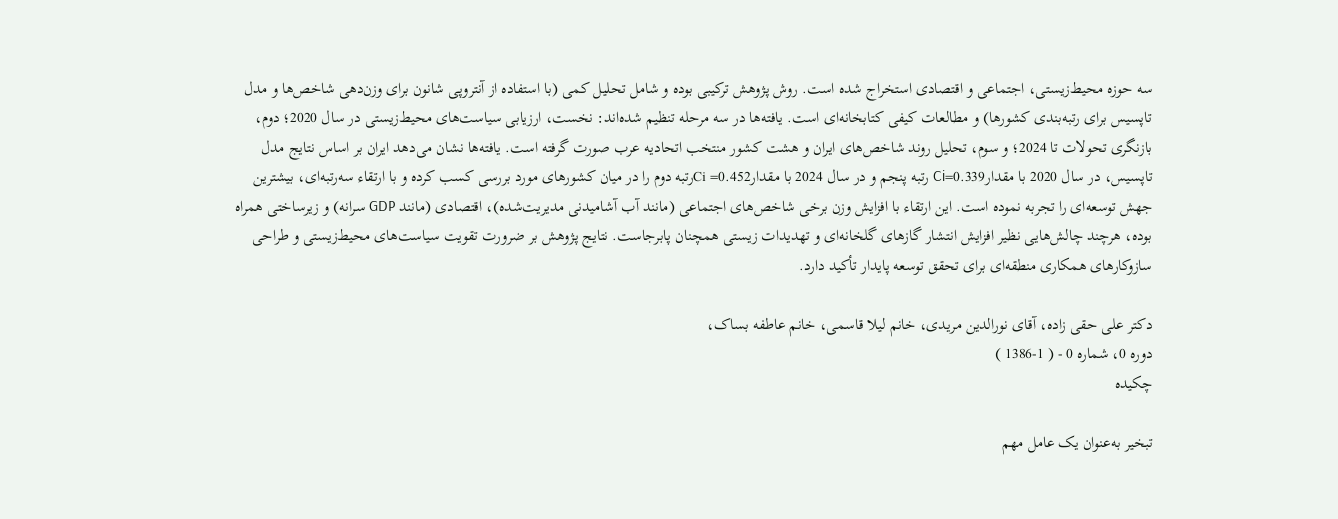سه حوزه محیط‌زیستی، اجتماعی و اقتصادی استخراج شده است. روش پژوهش ترکیبی بوده و شامل تحلیل کمی (با استفاده از آنتروپی شانون برای وزن‌دهی شاخص‌ها و مدل تاپسیس برای رتبه‌بندی کشورها) و مطالعات کیفی کتابخانه‌ای است. یافته‌ها در سه مرحله تنظیم شده‌اند: نخست، ارزیابی سیاست‌های محیط‌زیستی در سال 2020؛ دوم، بازنگری تحولات تا 2024؛ و سوم، تحلیل روند شاخص‌های ایران و هشت کشور منتخب اتحادیه عرب صورت گرفته است. یافته‌ها نشان می‌دهد ایران بر اساس نتایج مدل تاپسیس، در سال 2020 با مقدار0.339=Ci رتبه پنجم و در سال 2024 با مقدار0.452= Ciرتبه دوم را در میان کشورهای مورد بررسی کسب کرده و با ارتقاء سه‌رتبه‌ای، بیشترین جهش توسعه‌ای را تجربه نموده است. این ارتقاء با افزایش وزن برخی شاخص‌های اجتماعی (مانند آب آشامیدنی مدیریت‌شده)، اقتصادی (مانند GDP سرانه) و زیرساختی همراه بوده، هرچند چالش‌هایی نظیر افزایش انتشار گازهای گلخانه‌ای و تهدیدات زیستی همچنان پابرجاست. نتایج پژوهش بر ضرورت تقویت سیاست‌های محیط‌زیستی و طراحی سازوکارهای همکاری منطقه‌ای برای تحقق توسعه پایدار تأکید دارد.

دکتر علی حقی زاده، آقای نورالدین مریدی، خانم لیلا قاسمی، خانم عاطفه بساک،
دوره 0، شماره 0 - ( 1-1386 )
چکیده

تبخیر به‌عنوان یک عامل مهم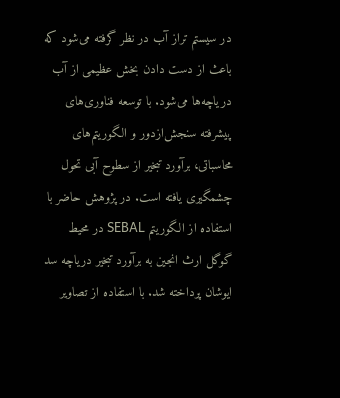در سیستم تراز آب در نظر گرفته می‌شود که باعث از دست دادن بخش عظیمی از آب دریاچه‌ها می‌شود. با توسعه فناوری‌های پیشرفته سنجش‌ازدور و الگوریتم‌های محاسباتی، برآورد تبخیر از سطوح آبی تحول چشمگیری یافته است. در پژوهش حاضر با استفاده از الگوریتم SEBAL در محیط گوگل ارث انجین به برآورد تبخیر دریاچه سد ایوشان پرداخته شد. با استفاده از تصاویر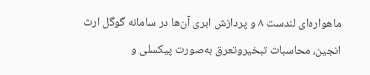ماهواره‌ای لندست ۸ و پردازش ابری آن‌ها در سامانه گوگل ارث انجین، محاسبات تبخیروتعرق به‌صورت پیکسلی و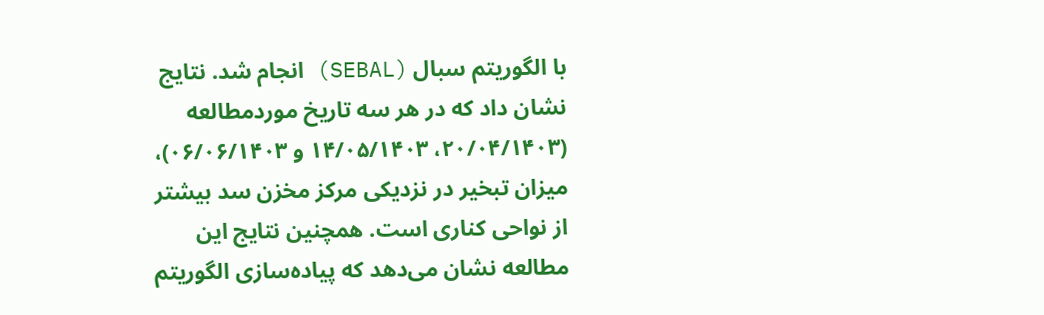با الگوریتم سبال (SEBAL) انجام شد. نتایج نشان داد که در هر سه تاریخ موردمطالعه (۲۰/۰۴/۱۴۰۳، ۱۴/۰۵/۱۴۰۳ و ۰۶/۰۶/۱۴۰۳)، میزان تبخیر در نزدیکی مرکز مخزن سد بیشتر از نواحی کناری است. همچنین نتایج این مطالعه نشان می‌دهد که پیاده‌سازی الگوریتم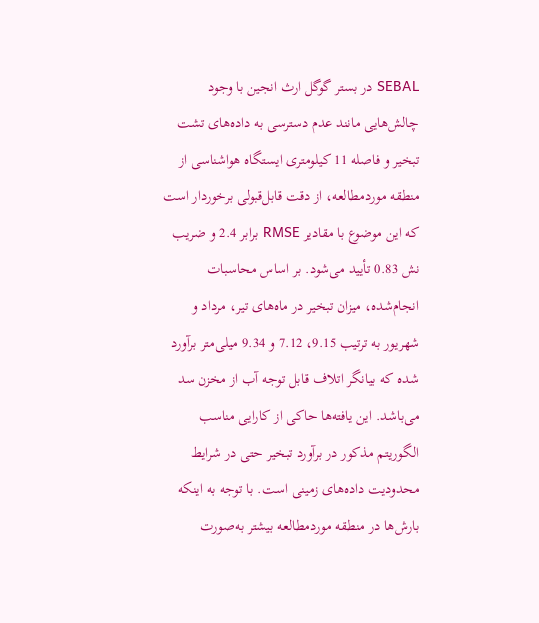SEBAL در بستر گوگل ارث انجین با وجود چالش‌هایی مانند عدم دسترسی به داده‌های تشت تبخیر و فاصله 11 کیلومتری ایستگاه هواشناسی از منطقه موردمطالعه، از دقت قابل‌قبولی برخوردار است که این موضوع با مقادیر RMSE برابر 2.4 و ضریب نش 0.83 تأیید می‌شود. بر اساس محاسبات انجام‌شده، میزان تبخیر در ماه‌های تیر، مرداد و شهریور به ترتیب 9.15، 7.12 و 9.34 میلی‌متر برآورد شده که بیانگر اتلاف قابل توجه آب از مخزن سد می‌باشد. این یافته‌ها حاکی از کارایی مناسب الگوریتم مذکور در برآورد تبخیر حتی در شرایط محدودیت داده‌های زمینی است. با توجه به اینکه بارش‌ها در منطقه موردمطالعه بیشتر به‌صورت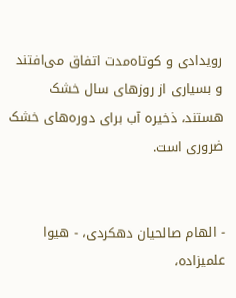رویدادی و کوتاه‌مدت اتفاق می‌افتند و بسیاری از روزهای سال خشک هستند، ذخیره آب برای دوره‌های خشک ضروری است.


- الهام صالحیان دهکردی، - هیوا علمیزاده،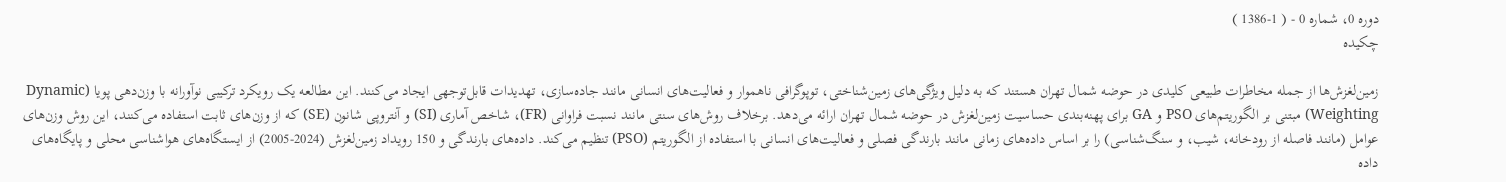دوره 0، شماره 0 - ( 1-1386 )
چکیده

زمین‌لغزش‌ها از جمله مخاطرات طبیعی کلیدی در حوضه شمال تهران هستند که به دلیل ویژگی‌های زمین‌شناختی، توپوگرافی ناهموار و فعالیت‌های انسانی مانند جاده‌سازی، تهدیدات قابل‌توجهی ایجاد می‌کنند. این مطالعه یک رویکرد ترکیبی نوآورانه با وزن‌دهی پویا (Dynamic Weighting) مبتنی بر الگوریتم‌های PSO و GA برای پهنه‌بندی حساسیت زمین‌لغزش در حوضه شمال تهران ارائه می‌دهد. برخلاف روش‌های سنتی مانند نسبت فراوانی (FR)، شاخص آماری (SI) و آنتروپی شانون (SE) که از وزن‌های ثابت استفاده می‌کنند، این روش وزن‌های عوامل (مانند فاصله از رودخانه، شیب، و سنگ‌شناسی) را بر اساس داده‌های زمانی مانند بارندگی فصلی و فعالیت‌های انسانی با استفاده از الگوریتم (PSO) تنظیم می‌کند. داده‌های بارندگی و 150 رویداد زمین‌لغزش (2024-2005) از ایستگاه‌های هواشناسی محلی و پایگاه‌های داده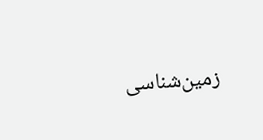زمین‌شناسی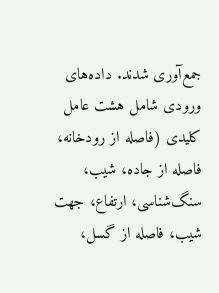جمع‌آوری شدند. داده‌های ورودی شامل هشت عامل کلیدی (فاصله از رودخانه، فاصله از جاده، شیب، سنگ‌شناسی، ارتفاع، جهت شیب، فاصله از گسل،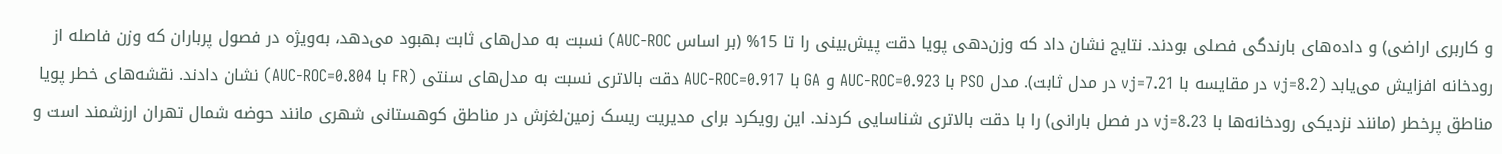و کاربری اراضی) و داده‌های بارندگی فصلی بودند. نتایج نشان داد که وزن‌دهی پویا دقت پیش‌بینی را تا 15% (بر اساس AUC-ROC) نسبت به مدل‌های ثابت بهبود می‌دهد، به‌ویژه در فصول پرباران که وزن فاصله از رودخانه افزایش می‌یابد (vj=8.2 در مقایسه با vj=7.21 در مدل ثابت). مدل PSO با AUC-ROC=0.923 و GA با AUC-ROC=0.917 دقت بالاتری نسبت به مدل‌های سنتی (FR با AUC-ROC=0.804) نشان دادند. نقشه‌های خطر پویا مناطق پرخطر (مانند نزدیکی رودخانه‌ها با vj=8.23 در فصل بارانی) را با دقت بالاتری شناسایی کردند. این رویکرد برای مدیریت ریسک زمین‌لغزش در مناطق کوهستانی شهری مانند حوضه شمال تهران ارزشمند است و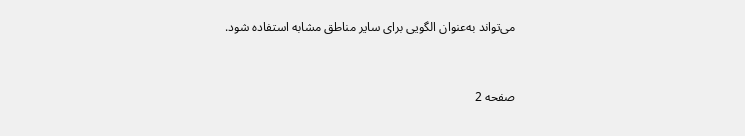می‌تواند به‌عنوان الگویی برای سایر مناطق مشابه استفاده شود.


صفحه 2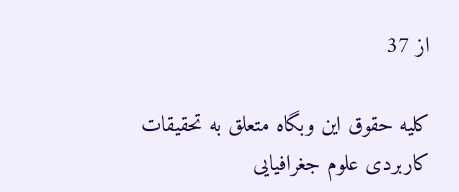از 37

کلیه حقوق این وبگاه متعلق به تحقیقات کاربردی علوم جغرافیایی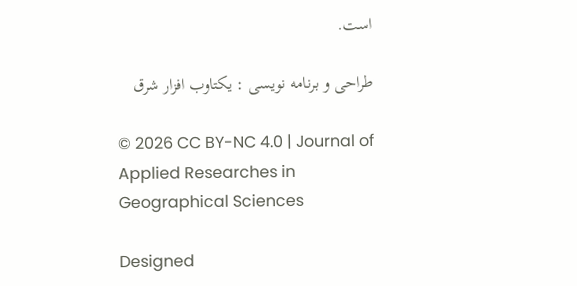است.

طراحی و برنامه نویسی : یکتاوب افزار شرق

© 2026 CC BY-NC 4.0 | Journal of Applied Researches in Geographical Sciences

Designed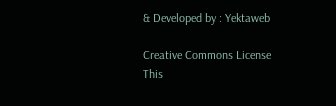& Developed by : Yektaweb

Creative Commons License
This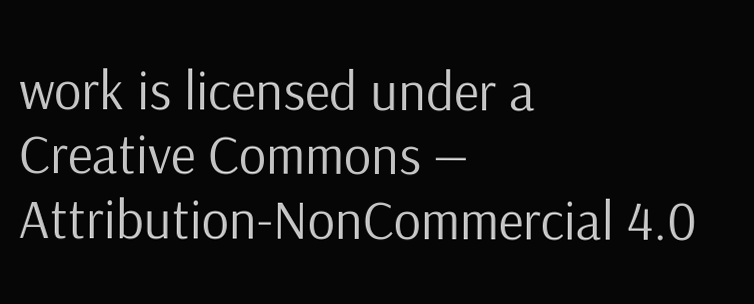work is licensed under a Creative Commons — Attribution-NonCommercial 4.0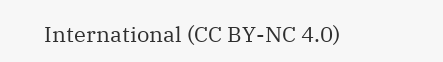International (CC BY-NC 4.0)